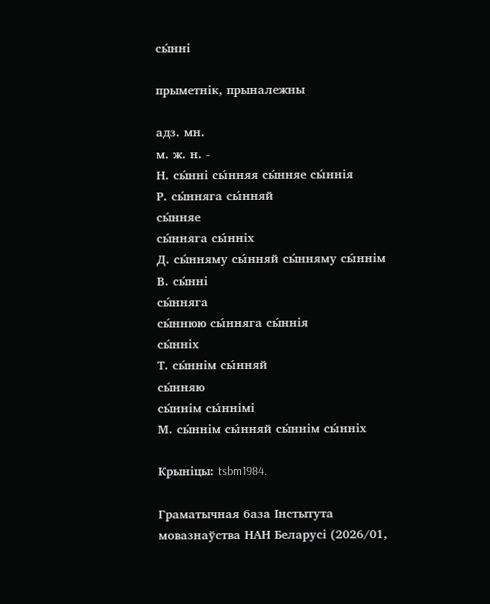сы́нні

прыметнік, прыналежны

адз. мн.
м. ж. н. -
Н. сы́нні сы́нняя сы́нняе сы́ннія
Р. сы́нняга сы́нняй
сы́нняе
сы́нняга сы́нніх
Д. сы́нняму сы́нняй сы́нняму сы́ннім
В. сы́нні
сы́нняга
сы́ннюю сы́нняга сы́ннія
сы́нніх
Т. сы́ннім сы́нняй
сы́нняю
сы́ннім сы́ннімі
М. сы́ннім сы́нняй сы́ннім сы́нніх

Крыніцы: tsbm1984.

Граматычная база Інстытута мовазнаўства НАН Беларусі (2026/01,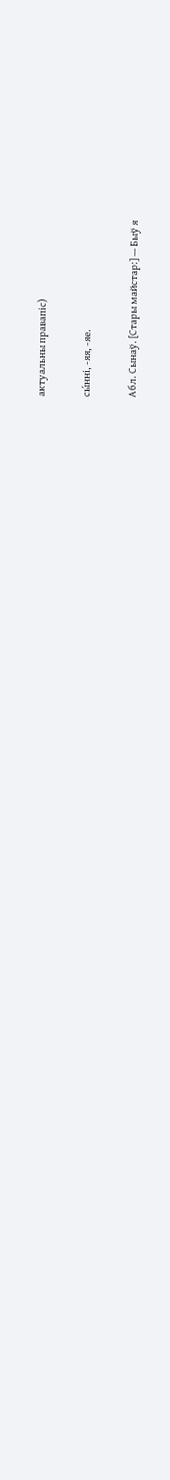актуальны правапіс)

сы́нні, ‑яя, ‑яе.

Абл. Сынаў. [Стары майстар:] — Быў я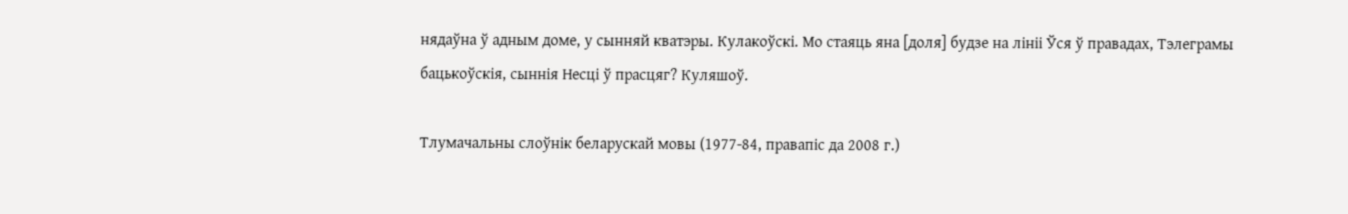нядаўна ў адным доме, у сынняй кватэры. Кулакоўскі. Мо стаяць яна [доля] будзе на лініі Ўся ў правадах, Тэлеграмы бацькоўскія, сыннія Несці ў прасцяг? Куляшоў.

Тлумачальны слоўнік беларускай мовы (1977-84, правапіс да 2008 г.)